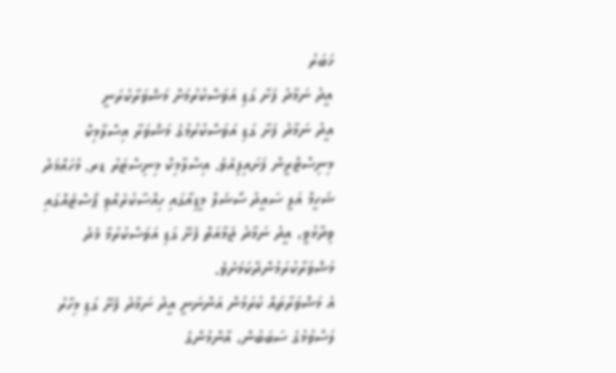ޚަބަރު
އީދު ނަމާދު ފަށާ ގަޑި އަވަސްކުރުމަށް މަޝްވަރާކުރަނީ
އީދު ނަމާދު ފަށާ ގަޑި އަވަސްކުރުމުގެ މަޝްވަރާ އިސްލާމިކް މިނިސްޓްރީން ފަށައިފިއެވެ. އިސްލާމިކް މިނިސްޓަރު ޑރ. މުހައްމަދު ޝަހީމް އަލީ ސައީދު ސޯޝަލް މީޑިއާގައި ހިއްސާކުރެއްވި ޕޯސްޓެއްގައި ވިދާޅުވީ، އީދު ނަމާދު ޖަމާއަތް ފެށޭ ގަޑި އަވަސްކުރުމާ މެދު މަޝްވަރާކުރަމުންދާކަމަށެވެ.
އެ މަޝްވަރާތައް ކުރަމުން އަންނަނީ އީދު ނަމާދު ފެށޭ ގަޑި މިހާރު ލަސްވުމުގެ ސަބަބުން، އާންމުންގެ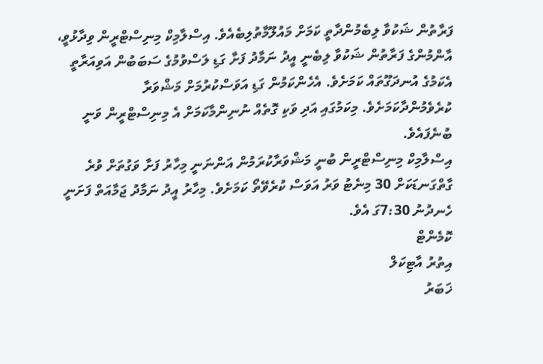ފަރާތުން ޝަކުވާ ލިބެމުންދާތީ ކަމަށް މައުލޫމާތުލިބެއެވެ. އިސްލާމިކް މިނިސްޓްރީން ވިދާޅުވީ، އާންމުންގެ ފަރާތުން ޝަކުވާ ލިބެނީ އީދު ނަމާދު ފަށާ ގަޑި ލަސްވުމުގެ ސަބަބުން އަވިއަރާތީ އެކަމުގެ އުނދަގޫތައް ކަމަށެވެ. އެހެންކަމުން ގަޑި އަވަސްކުރުމަށް މަޝްވަރާ ކުރެވެމުންދާކަމަށެވެ. މިކަމުގައި އަދި ވަކި ގޮތެއް ނުނިންމާކަމަށް އެ މިނިސްޓްރީން ވަނީ ބުނެފައެވެ.
އިސްލާމިކް މިނިސްޓްރީން ބުނީ މަޝްވަރާކުރަމުން އަންނަނީ މިހާރު ފަށާ ވަގުތަށް ވުރެ ގާތްގަނޑަކަށް 30 މިނެޓު ވަރު އަވަސް ކުރެވޭތޯ ކަމަށެވެ. މިހާރު އީދު ނަމާދު ޖަމާއަތް ފަށަނީ ހެނދުނު 7:30ގަ އެވެ.
ކޮމެންޓް
އިތުރު އާޓިކަލް
ޚަބަރު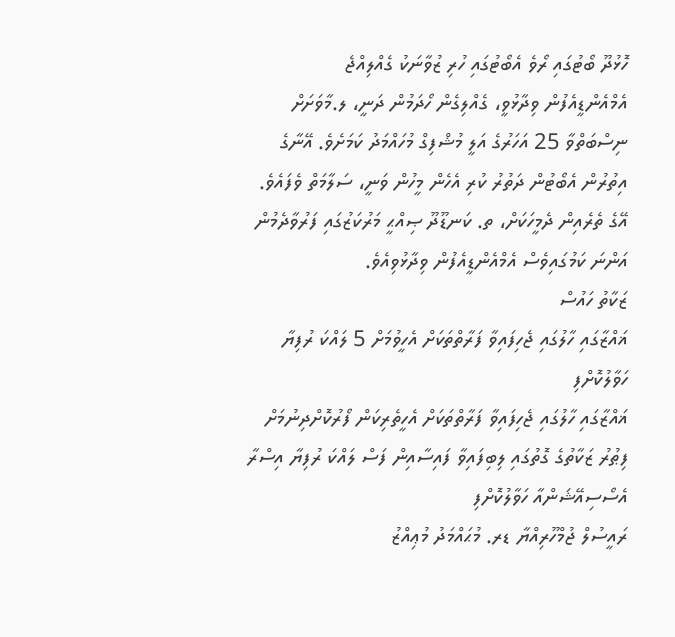ހޮޅުދޫ ބޯޓުގައި ރޯވެ އެބޯޓުގައި ހުރި ޒުވާނަކު ގެއްލިއްޖެ
އެމްއެންޑީއެފުން ވިދާޅުވީ، ގެއްލިގެން ހޯދަމުން ދަނީ، ލ.މާވަށަށް ނިސްބަތްވާ 25 އަހަރުގެ އަލީ މުޝްފިގް މުހައްމަދު ކަމަށެވެ. އޭނާގެ އިތުރުން އެބޯޓުން ދަތުރު ކުރި އެހެން މީހުން ވަނީ، ސަލާމަތް ވެފައެވެ. އޭގެ ތެރެއިން ދެމީހަކަށް، ތ. ކަނޑޫދޫ ޞިއްޙީ މަރުކަޒުގައި ފަރުވާދެމުން އަންނަ ކަމުގައިވެސް އެމްއެންޑީއެފުން ވިދާޅުވިއެވެ.
ޒަކާތު ހައުސް
ޣައްޒާގައި ހާލުގައި ޖެހިފައިވާ ފަރާތްތަކަށް އެހީވުމަށް 5 ލައްކަ ރުފިޔާ ހަވާލުކޮށްފި
ޣައްޒާގައި ހާލުގައި ޖެހިފައިވާ ފަރާތްތަކަށް އެހީތެރިކަން ފޯރުކޮށްދިނުމަށް ފިޠުރު ޒަކާތުގެ ގޮތުގައި ލިބިފައިވާ ފައިސާއިން ފަސް ލައްކަ ރުފިޔާ އިސްރާ އެސޯސިއޭޝަންއާ ހަވާލުކޮށްފި
ރައީސުލް ޖުމްހޫރިއްޔާ ޑރ. މުޙައްމަދު މުޢިއްޒު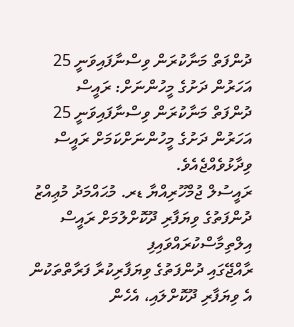ދުންފަތް މަނާކުރަން ވިސްނާފައިވަނީ 25 އަހަރުން ދަށުގެ މީހުންނަށް: ރައީސް
ދުންފަތް މަނާކުރަން ވިސްނާފައިވަނީ 25 އަހަރުން ދަށުގެ މީހުންނަށްކަމަށް ރައީސް ވިދާޅުވެއްޖެއެވެ.
ރައީސުލް ޖުމްހޫރިއްޔާ ޑރ. މުޙައްމަދު މުޢިއްޒު
ދުންފަތުގެ ވިޔަފާރި ދޫކޮށްލުމަށް ރައީސް އިލްތިމާސްކުރައްވައިފި
ރާއްޖޭގައި ދުންފަތުގެ ވިޔަފާރިކުރާ ފަރާތްތަކުން އެ ވިޔަފާރި ދޫކޮށްލައި، އެހެން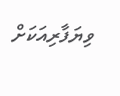ވިޔަފާރިއަކަށް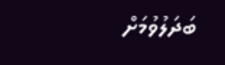ބަދަލުވުމަށް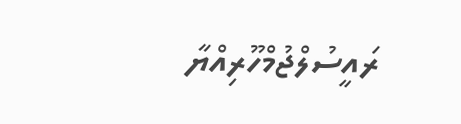ރައީސުލްޖުމްހޫރިއްޔާ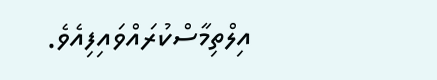އިލްތިމާސްކުރައްވައިފިއެވެ.